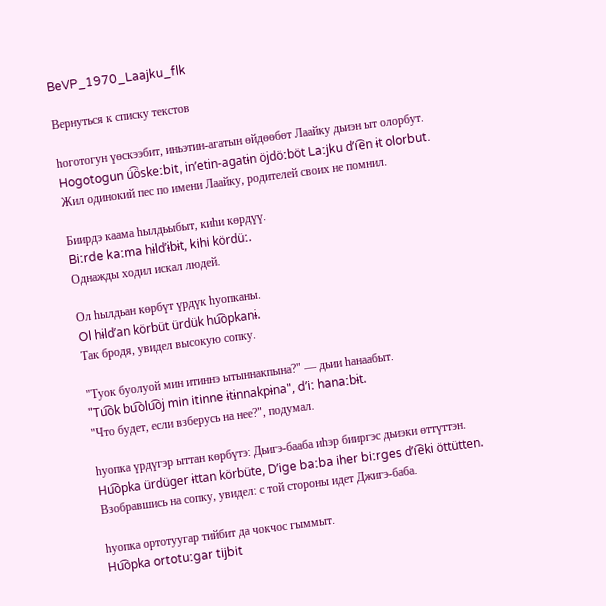BeVP_1970_Laajku_flk

Вернуться к списку текстов

һоготогун үөскээбит, иньэтин-агатын өйдөөбөт Лаайку дьиэн ыт олорбут.
Hogotogun ü͡öskeːbit, inʼetin-agatɨn öjdöːböt Laːjku dʼi͡en ɨt olorbut.
Жил одинокий пес по имени Лаайку, родителей своих не помнил.

Биирдэ каама һылдьыбыт, киһи көрдүү.
Biːrde kaːma hɨldʼɨbɨt, kihi kördüː.
Однажды ходил искал людей.

Ол һылдьан көрбүт үрдүк һуопканы.
Ol hɨldʼan körbüt ürdük hu͡opkanɨ.
Так бродя, увидел высокую сопку.

"Туок буолуой мин итиннэ ытыннакпына?" — дьии һанаабыт.
"Tu͡ok bu͡olu͡oj min itinne ɨtɨnnakpɨna", dʼiː hanaːbɨt.
"Что будет, если взберусь на нее?", подумал.

һуопка үрдүгэр ыттан көрбүтэ: Дьигэ-бааба иһэр бииргэс дьиэки өттүттэн.
Hu͡opka ürdüger ɨttan körbüte, Dʼige baːba iher biːrges dʼi͡eki öttütten.
Взобравшись на сопку, увидел: с той стороны идет Джигэ-баба.

һуопка ортотуугар тийбит да чокчос гыммыт.
Hu͡opka ortotuːgar tijbit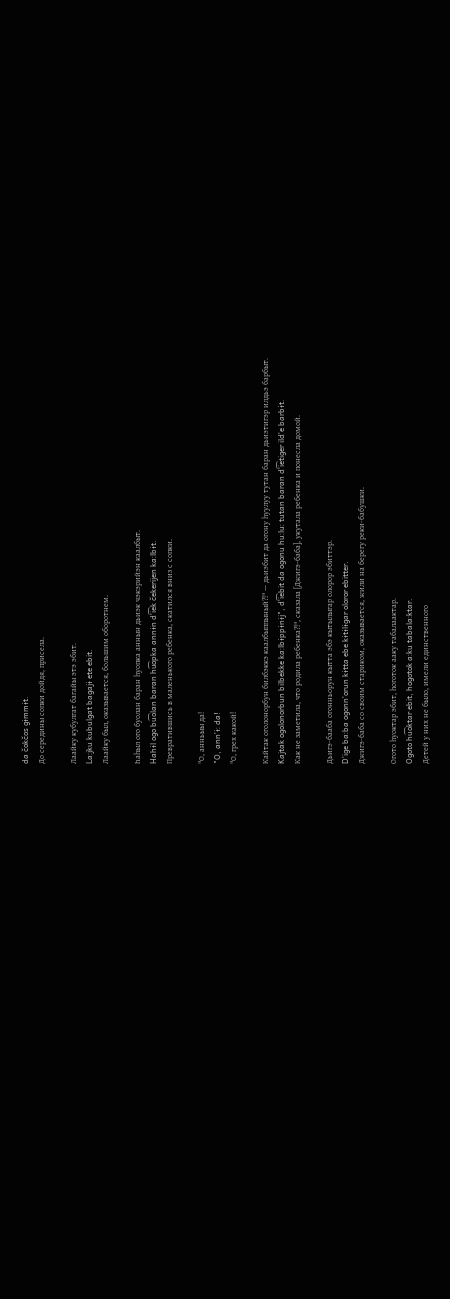da čokčos gɨmmɨt.
До середины сопки дойдя, присела.

Лаайку кубулгат багайы этэ эбит.
Laːjku kubulgat bagajɨ ete ebit.
Лаайку был, оказывается, большим оборотнем.

Һаһыл ого буолан баран һуопка аннын дьиэк чэкэрийэн каалбыт.
Hahɨl ogo bu͡olan baran hu͡opka annɨn dʼi͡ek čekerijen kaːlbɨt.
Превратившись в маленького ребенка, скатился вниз с сопки.

"О, анньыы да!
"O, annʼɨː da!
"О, грех какой!

Кайтак оголонорбун билбэккэ каалбыппыный?!" — дьиэбит да огону һуулуу тутан баран дьиэтигэр илдьэ барбыт.
Kajtak ogolonorbun bilbekke kaːlbɨppɨnɨj", dʼi͡ebit da ogonu huːluː tutan baran dʼi͡etiger ildʼe barbɨt.
Как не заметила, что родила ребенка?!", сказала [Джигэ-баба], укутала ребенка и понесла домой.

Дьигэ-бааба огонньорун кытта эбэ кытылыгар олорор эбиттэр.
Dʼige baːba ogonnʼorun kɨtta ebe kɨtɨlɨgar oloror ebitter.
Джигэ-баба со своим стариком, оказывается, жили на берегу реки-бабушки.

Огото һуоктар эбит, һоготок ааку табалаактар.
Ogoto hu͡oktar ebit, hogotok aːku tabalaːktar.
Детей у них не было, имели единственного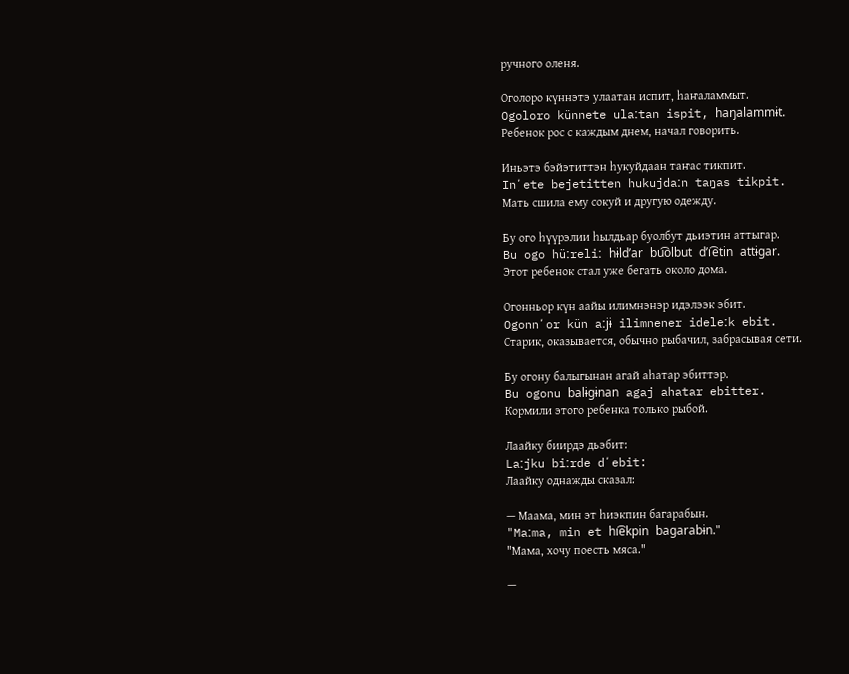ручного оленя.

Оголоро күннэтэ улаатан испит, һаҥаламмыт.
Ogoloro künnete ulaːtan ispit, haŋalammɨt.
Ребенок рос с каждым днем, начал говорить.

Иньэтэ бэйэтиттэн һукуйдаан таҥас тикпит.
Inʼete bejetitten hukujdaːn taŋas tikpit.
Мать сшила ему сокуй и другую одежду.

Бу ого һүүрэлии һылдьар буолбут дьиэтин аттыгар.
Bu ogo hüːreliː hɨldʼar bu͡olbut dʼi͡etin attɨgar.
Этот ребенок стал уже бегать около дома.

Огонньор күн аайы илимнэнэр идэлээк эбит.
Ogonnʼor kün aːjɨ ilimnener ideleːk ebit.
Старик, оказывается, обычно рыбачил, забрасывая сети.

Бу огону балыгынан агай аһатар эбиттэр.
Bu ogonu balɨgɨnan agaj ahatar ebitter.
Кормили этого ребенка только рыбой.

Лаайку биирдэ дьэбит:
Laːjku biːrde dʼebit:
Лаайку однажды сказал:

— Маама, мин эт һиэкпин багарабын.
"Maːma, min et hi͡ekpin bagarabɨn."
"Мама, хочу поесть мяса."

—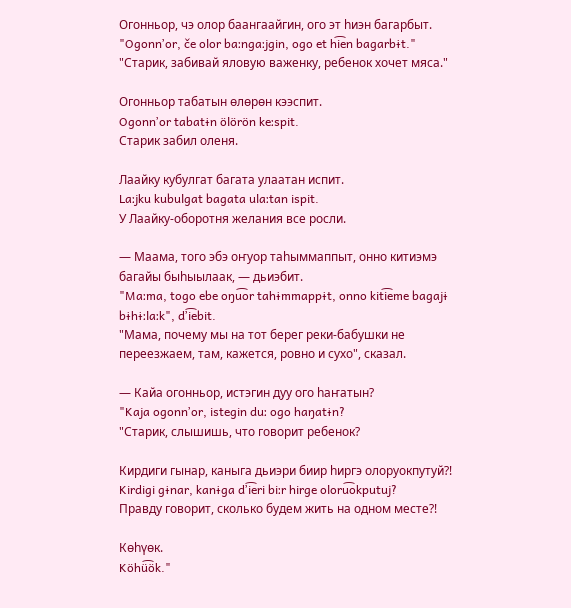Огонньор, чэ олор баангаайгин, ого эт һиэн багарбыт.
"Ogonnʼor, če olor baːngaːjgin, ogo et hi͡en bagarbɨt."
"Старик, забивай яловую важенку, ребенок хочет мяса."

Огонньор табатын өлөрөн кээспит.
Ogonnʼor tabatɨn ölörön keːspit.
Старик забил оленя.

Лаайку кубулгат багата улаатан испит.
Laːjku kubulgat bagata ulaːtan ispit.
У Лаайку-оборотня желания все росли.

— Маама, того эбэ оҥуор таһыммаппыт, онно китиэмэ багайы быһыылаак, — дьиэбит.
"Maːma, togo ebe oŋu͡or tahɨmmappɨt, onno kiti͡eme bagajɨ bɨhɨːlaːk", dʼi͡ebit.
"Мама, почему мы на тот берег реки-бабушки не переезжаем, там, кажется, ровно и сухо", сказал.

— Кайа огонньор, истэгин дуу ого һаҥатын?
"Kaja ogonnʼor, istegin duː ogo haŋatɨn?
"Старик, слышишь, что говорит ребенок?

Кирдиги гынар, каныга дьиэри биир һиргэ олоруокпутуй?!
Kirdigi gɨnar, kanɨga dʼi͡eri biːr hirge oloru͡okputuj?
Правду говорит, сколько будем жить на одном месте?!

Көһүөк.
Köhü͡ök."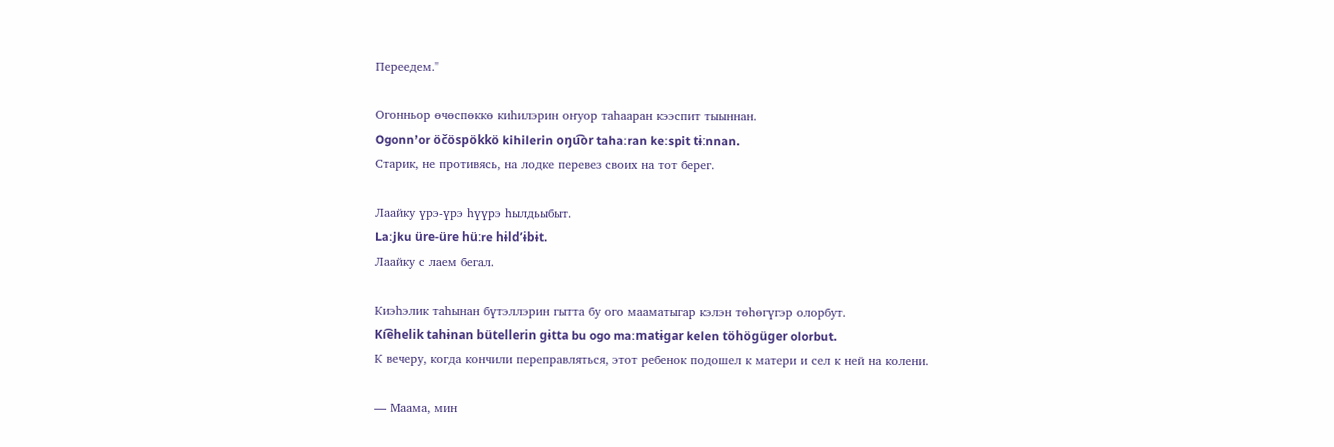Переедем."

Огонньор өчөспөккө киһилэрин оҥуор таһааран кээспит тыыннан.
Ogonnʼor öčöspökkö kihilerin oŋu͡or tahaːran keːspit tɨːnnan.
Старик, не противясь, на лодке перевез своих на тот берег.

Лаайку үрэ-үрэ һүүрэ һылдьыбыт.
Laːjku üre-üre hüːre hɨldʼɨbɨt.
Лаайку с лаем бегал.

Киэһэлик таһынан бүтэллэрин гытта бу ого мааматыгар кэлэн төһөгүгэр олорбут.
Ki͡ehelik tahɨnan bütellerin gɨtta bu ogo maːmatɨgar kelen töhögüger olorbut.
К вечеру, когда кончили переправляться, этот ребенок подошел к матери и сел к ней на колени.

— Маама, мин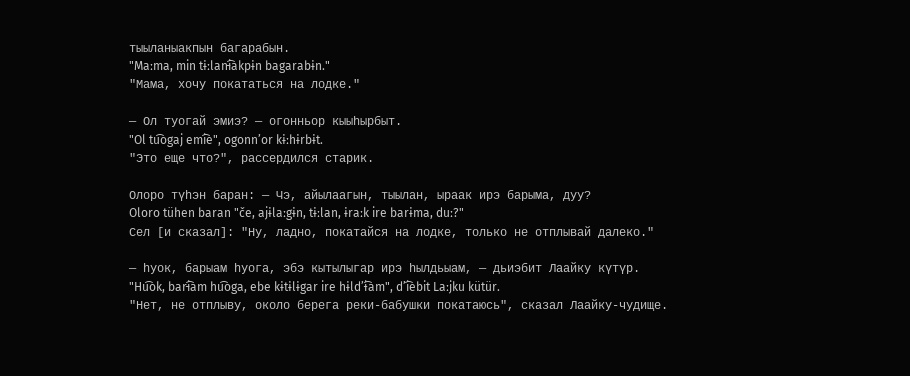тыыланыакпын багарабын.
"Maːma, min tɨːlanɨ͡akpɨn bagarabɨn."
"Мама, хочу покататься на лодке."

— Ол туогай эмиэ? — огонньор кыыһырбыт.
"Ol tu͡ogaj emi͡e", ogonnʼor kɨːhɨrbɨt.
"Это еще что?", рассердился старик.

Олоро түһэн баран: — Чэ, айылаагын, тыылан, ыраак ирэ барыма, дуу?
Oloro tühen baran "če, ajɨlaːgɨn, tɨːlan, ɨraːk ire barɨma, duː?"
Сел [и сказал]: "Ну, ладно, покатайся на лодке, только не отплывай далеко."

— һуок, барыам һуога, эбэ кытылыгар ирэ һылдьыам, — дьиэбит Лаайку күтүр.
"Hu͡ok, barɨ͡am hu͡oga, ebe kɨtɨlɨgar ire hɨldʼɨ͡am", dʼi͡ebit Laːjku kütür.
"Нет, не отплыву, около берега реки-бабушки покатаюсь", сказал Лаайку-чудище.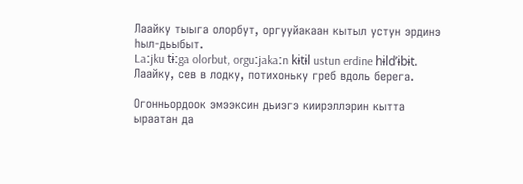Лаайку тыыга олорбут, оргууйакаан кытыл устун эрдинэ һыл-дьыбыт.
Laːjku tɨːga olorbut, orguːjakaːn kɨtɨl ustun erdine hɨldʼɨbɨt.
Лаайку, сев в лодку, потихоньку греб вдоль берега.

Огонньордоок эмээксин дьиэгэ киирэллэрин кытта ыраатан да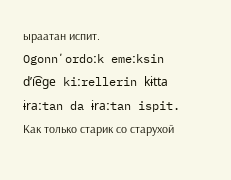ыраатан испит.
Ogonnʼordoːk emeːksin dʼi͡ege kiːrellerin kɨtta ɨraːtan da ɨraːtan ispit.
Как только старик со старухой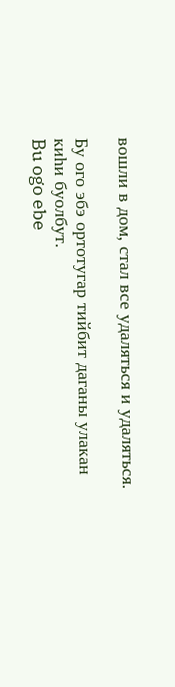вошли в дом, стал все удаляться и удаляться.

Бу ого эбэ ортотугар тийбит даганы улакан киһи буолбут.
Bu ogo ebe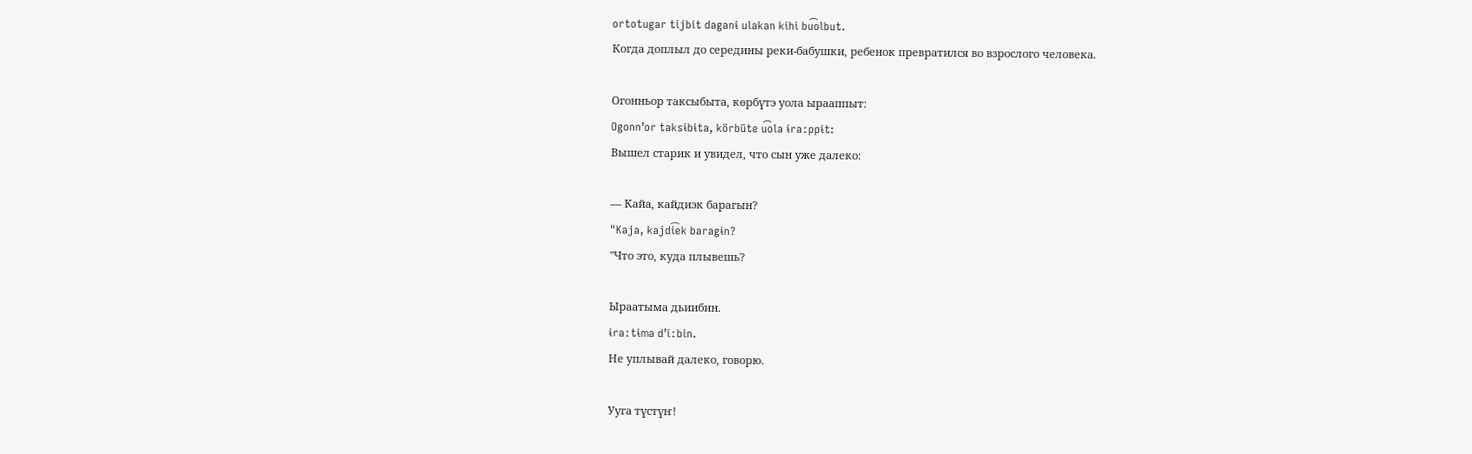ortotugar tijbit daganɨ ulakan kihi bu͡olbut.
Когда доплыл до середины реки-бабушки, ребенок превратился во взрослого человека.

Огонньор таксыбыта, көрбүтэ уола ырааппыт:
Ogonnʼor taksɨbɨta, körbüte u͡ola ɨraːppɨt:
Вышел старик и увидел, что сын уже далеко:

— Кайа, кайдиэк барагын?
"Kaja, kajdi͡ek baragɨn?
"Что это, куда плывешь?

Ыраатыма дьиибин.
ɨraːtɨma dʼiːbin.
Не уплывай далеко, говорю.

Ууга түстүҥ!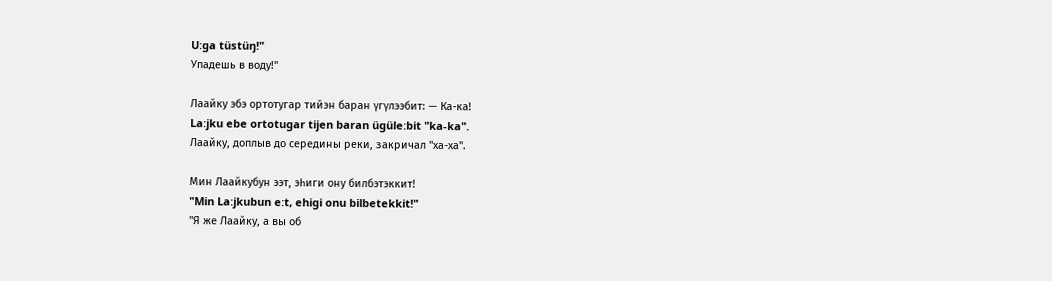Uːga tüstüŋ!"
Упадешь в воду!"

Лаайку эбэ ортотугар тийэн баран үгүлээбит: — Ка-ка!
Laːjku ebe ortotugar tijen baran ügüleːbit "ka-ka".
Лаайку, доплыв до середины реки, закричал "ха-ха".

Мин Лаайкубун ээт, эһиги ону билбэтэккит!
"Min Laːjkubun eːt, ehigi onu bilbetekkit!"
"Я же Лаайку, а вы об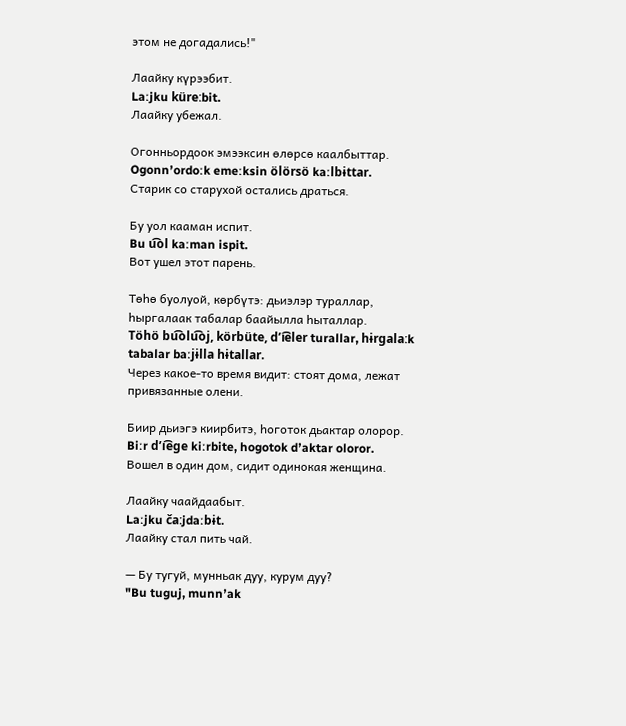этом не догадались!"

Лаайку күрээбит.
Laːjku küreːbit.
Лаайку убежал.

Огонньордоок эмээксин өлөрсө каалбыттар.
Ogonnʼordoːk emeːksin ölörsö kaːlbɨttar.
Старик со старухой остались драться.

Бу уол кааман испит.
Bu u͡ol kaːman ispit.
Вот ушел этот парень.

Төһө буолуой, көрбүтэ: дьиэлэр тураллар, һыргалаак табалар баайылла һыталлар.
Töhö bu͡olu͡oj, körbüte, dʼi͡eler turallar, hɨrgalaːk tabalar baːjɨlla hɨtallar.
Через какое-то время видит: стоят дома, лежат привязанные олени.

Биир дьиэгэ киирбитэ, һоготок дьактар олорор.
Biːr dʼi͡ege kiːrbite, hogotok dʼaktar oloror.
Вошел в один дом, сидит одинокая женщина.

Лаайку чаайдаабыт.
Laːjku čaːjdaːbɨt.
Лаайку стал пить чай.

— Бу тугуй, мунньак дуу, курум дуу?
"Bu tuguj, munnʼak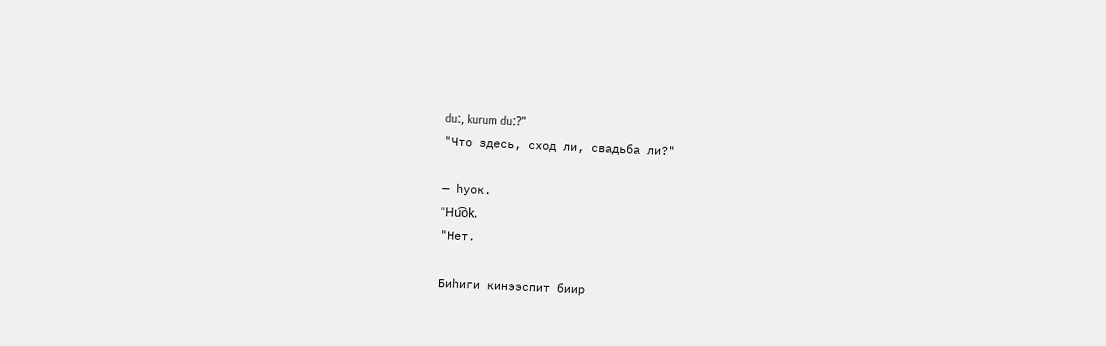duː, kurum duː?"
"Что здесь, сход ли, свадьба ли?"

— һуок.
"Hu͡ok.
"Нет.

Биһиги кинээспит биир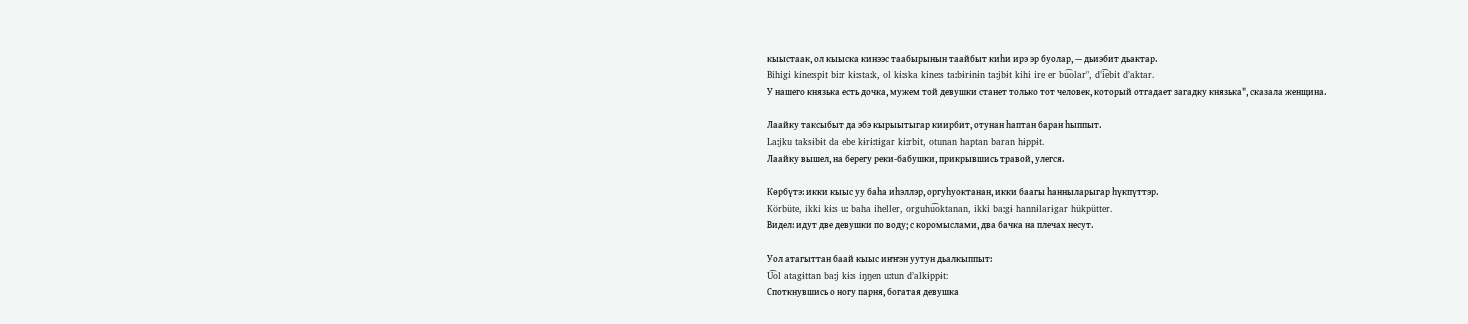кыыстаак, ол кыыска кинээс таабырынын таайбыт киһи ирэ эр буолар, — дьиэбит дьактар.
Bihigi kineːspit biːr kɨːstaːk, ol kɨːska kineːs taːbɨrɨnɨn taːjbɨt kihi ire er bu͡olar", dʼi͡ebit dʼaktar.
У нашего князька есть дочка, мужем той девушки станет только тот человек, который отгадает загадку князька", сказала женщина.

Лаайку таксыбыт да эбэ кырыытыгар киирбит, отунан һаптан баран һыппыт.
Laːjku taksɨbɨt da ebe kɨrɨːtɨgar kiːrbit, otunan haptan baran hɨppɨt.
Лаайку вышел, на берегу реки-бабушки, прикрывшись травой, улегся.

Көрбүтэ: икки кыыс уу баһа иһэллэр, оргуһуоктанан, икки баагы һанныларыгар һүкпүттэр.
Körbüte, ikki kɨːs uː baha iheller, orguhu͡oktanan, ikki baːgɨ hannɨlarɨgar hükpütter.
Видел: идут две девушки по воду; с коромыслами, два бачка на плечах несут.

Уол атагыттан баай кыыс иҥҥэн уутун дьалкыппыт:
U͡ol atagɨttan baːj kɨːs iŋŋen uːtun dʼalkɨppɨt:
Споткнувшись о ногу парня, богатая девушка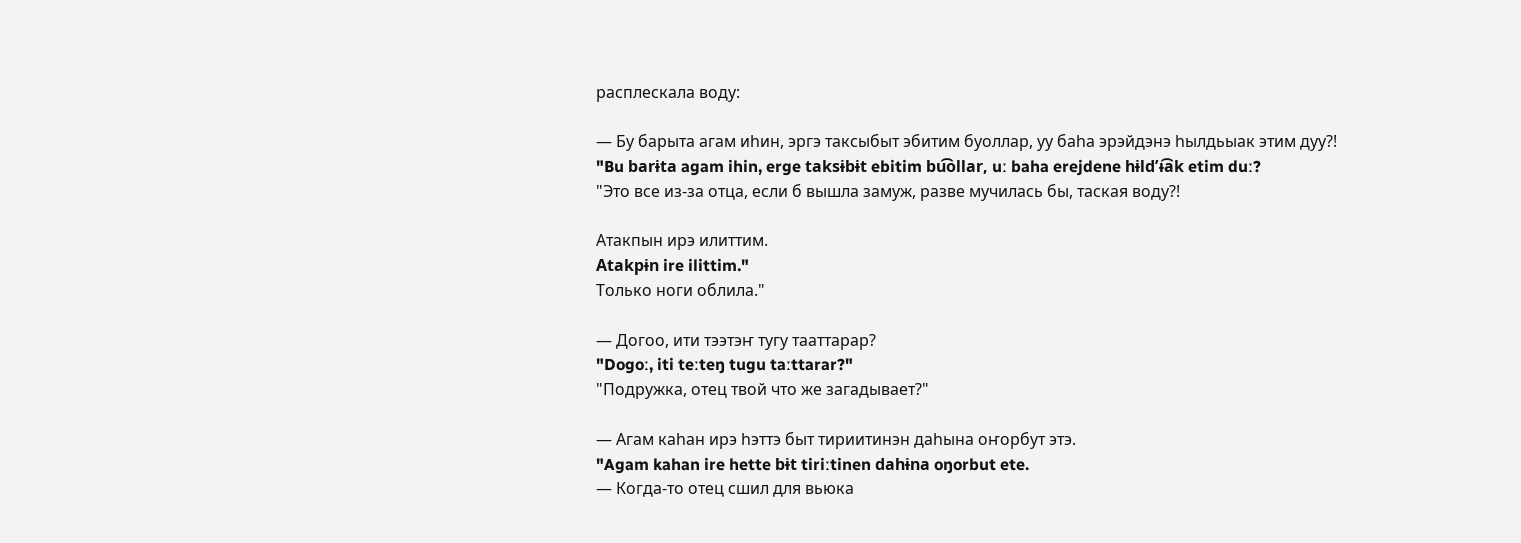расплескала воду:

— Бу барыта агам иһин, эргэ таксыбыт эбитим буоллар, уу баһа эрэйдэнэ һылдьыак этим дуу?!
"Bu barɨta agam ihin, erge taksɨbɨt ebitim bu͡ollar, uː baha erejdene hɨldʼɨ͡ak etim duː?
"Это все из-за отца, если б вышла замуж, разве мучилась бы, таская воду?!

Атакпын ирэ илиттим.
Atakpɨn ire ilittim."
Только ноги облила."

— Догоо, ити тээтэҥ тугу тааттарар?
"Dogoː, iti teːteŋ tugu taːttarar?"
"Подружка, отец твой что же загадывает?"

— Агам каһан ирэ һэттэ быт тириитинэн даһына оҥорбут этэ.
"Agam kahan ire hette bɨt tiriːtinen dahɨna oŋorbut ete.
— Когда-то отец сшил для вьюка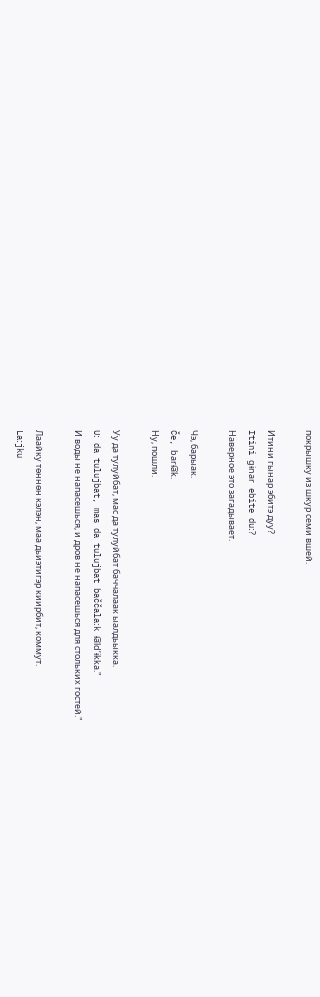покрышку из шкур семи вшей.

Итини гынар эбитэ дуу?
Itini gɨnar ebite duː?
Наверное это загадывает.

Чэ, барыак.
Če, barɨ͡ak.
Ну, пошли.

Уу да тулуйбат, мас да тулуйбат баччалаак ыалдьыкка.
Uː da tulujbat, mas da tulujbat baččalaːk ɨ͡aldʼɨkka."
И воды не напасешься, и дров не напасешься для стольких гостей."

Лаайку төннөн кэлэн, маа дьиэтигэр киирбит, коммут.
Laːjku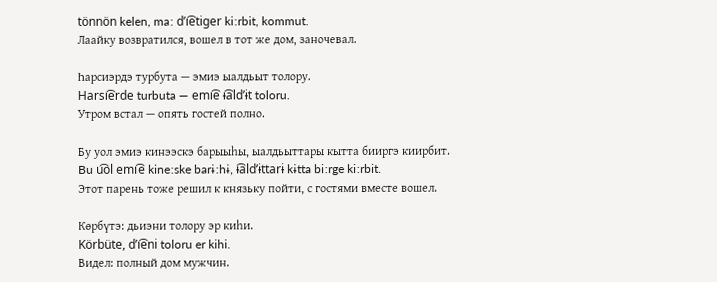tönnön kelen, maː dʼi͡etiger kiːrbit, kommut.
Лаайку возвратился, вошел в тот же дом, заночевал.

Һарсиэрдэ турбута — эмиэ ыалдьыт толору.
Harsi͡erde turbuta — emi͡e ɨ͡aldʼɨt toloru.
Утром встал — опять гостей полно.

Бу уол эмиэ кинээскэ барыыһы, ыалдьыттары кытта бииргэ киирбит.
Bu u͡ol emi͡e kineːske barɨːhɨ, ɨ͡aldʼɨttarɨ kɨtta biːrge kiːrbit.
Этот парень тоже решил к князьку пойти, с гостями вместе вошел.

Көрбүтэ: дьиэни толору эр киһи.
Körbüte, dʼi͡eni toloru er kihi.
Видел: полный дом мужчин.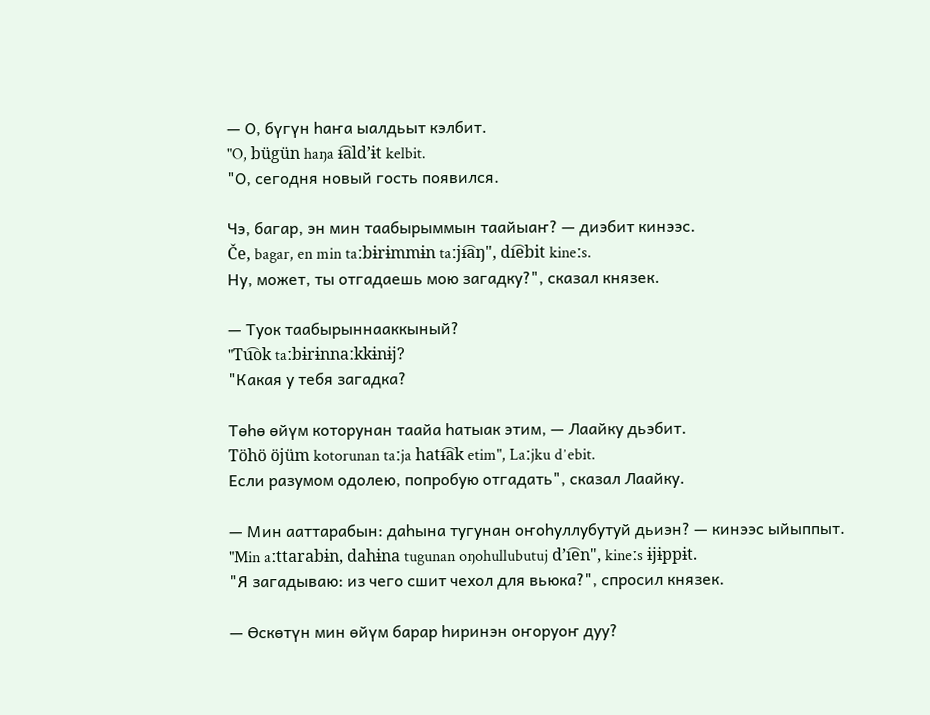— О, бүгүн һаҥа ыалдьыт кэлбит.
"O, bügün haŋa ɨ͡aldʼɨt kelbit.
"О, сегодня новый гость появился.

Чэ, багар, эн мин таабырыммын таайыаҥ? — диэбит кинээс.
Če, bagar, en min taːbɨrɨmmɨn taːjɨ͡aŋ", di͡ebit kineːs.
Ну, может, ты отгадаешь мою загадку?", сказал князек.

— Туок таабырыннааккыный?
"Tu͡ok taːbɨrɨnnaːkkɨnɨj?
"Какая у тебя загадка?

Төһө өйүм которунан таайа һатыак этим, — Лаайку дьэбит.
Töhö öjüm kotorunan taːja hatɨ͡ak etim", Laːjku dʼebit.
Если разумом одолею, попробую отгадать", сказал Лаайку.

— Мин ааттарабын: даһына тугунан оҥоһуллубутуй дьиэн? — кинээс ыйыппыт.
"Min aːttarabɨn, dahɨna tugunan oŋohullubutuj dʼi͡en", kineːs ɨjɨppɨt.
"Я загадываю: из чего сшит чехол для вьюка?", спросил князек.

— Өскөтүн мин өйүм барар һиринэн оҥоруоҥ дуу?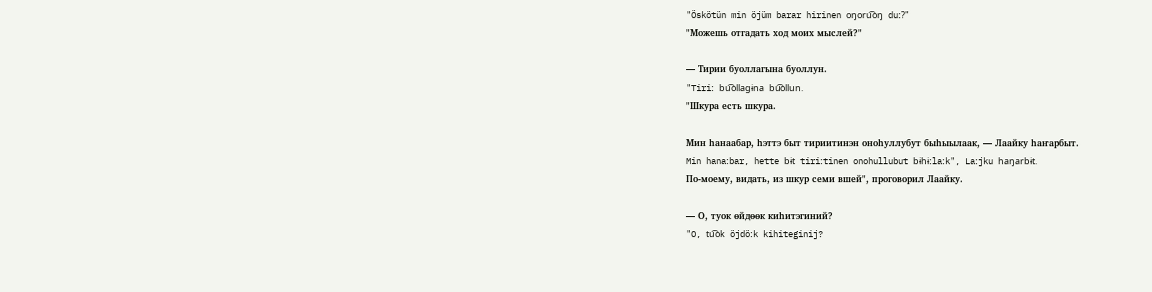"Öskötün min öjüm barar hirinen oŋoru͡oŋ duː?"
"Можешь отгадать ход моих мыслей?"

— Тирии буоллагына буоллун.
"Tiriː bu͡ollagɨna bu͡ollun.
"Шкура есть шкура.

Мин һанаабар, һэттэ быт тириитинэн оноһуллубут быһыылаак, — Лаайку һаҥарбыт.
Min hanaːbar, hette bɨt tiriːtinen onohullubut bɨhɨːlaːk", Laːjku haŋarbɨt.
По-моему, видать, из шкур семи вшей", проговорил Лаайку.

— О, туок өйдөөк киһитэгиний?
"O, tu͡ok öjdöːk kihiteginij?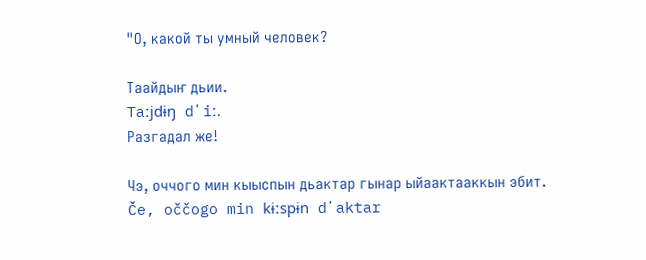"О, какой ты умный человек?

Таайдыҥ дьии.
Taːjdɨŋ dʼiː.
Разгадал же!

Чэ, оччого мин кыыспын дьактар гынар ыйаактааккын эбит.
Če, oččogo min kɨːspɨn dʼaktar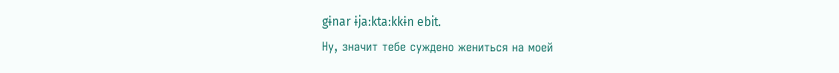gɨnar ɨjaːktaːkkɨn ebit.
Ну, значит тебе суждено жениться на моей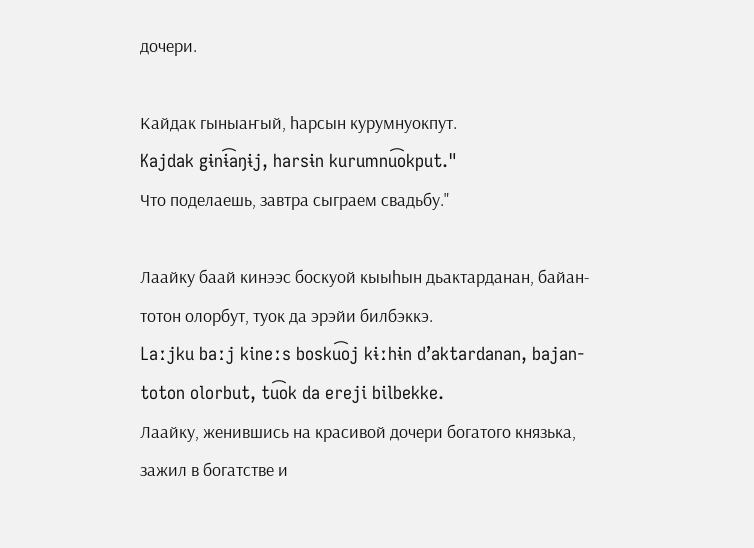дочери.

Кайдак гыныаҥый, һарсын курумнуокпут.
Kajdak gɨnɨ͡aŋɨj, harsɨn kurumnu͡okput."
Что поделаешь, завтра сыграем свадьбу."

Лаайку баай кинээс боскуой кыыһын дьактарданан, байан-тотон олорбут, туок да эрэйи билбэккэ.
Laːjku baːj kineːs bosku͡oj kɨːhɨn dʼaktardanan, bajan-toton olorbut, tu͡ok da ereji bilbekke.
Лаайку, женившись на красивой дочери богатого князька, зажил в богатстве и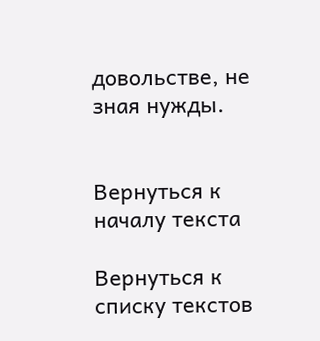довольстве, не зная нужды.


Вернуться к началу текста

Вернуться к списку текстов